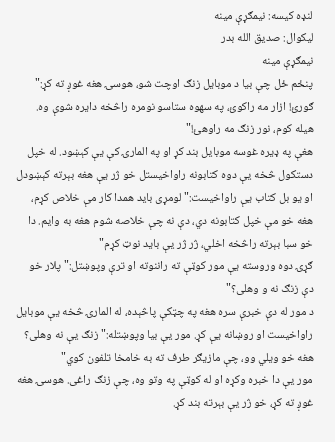لنډه كيسه: نيمګړې مينه
ليكوال: صديق الله بدر
نيمګړې مينه
پنځم ځل چې بيا د موبايل زنګ اوچت شو، هوسۍ هغه غوږ ته كړ:" ګورئ! ازار مه راكوئ، په سهوه ستاسو نومره راڅخه دايره شوې وه. هيله كوم، نور زنګ مه راوهئ!"
هغې په ډيره غوسه موبايل بند كړ او په المارۍ كې يې كېښود. له خپل دستكول څخه يې دوه كتابونه راواخيستل خو ژر يې هغه بېرته كېښودل او يو بل كتاب يې راواخيست:" لومړى بايد همدا كار مې خلاص كړم، هغه خو مې خپل كتابونه دي، دې نه چې خلاصه شوم هغه به وايم. دا خو سبا بېرته راڅخه اخلي، ژر ژر يې بايد نوټ كړم"
ګړۍ دوه وروسته يې مور كوټې ته راننوته او ترې وپوښتل:" پلار خو دې زنګ نه و وهلى؟"
د مور له دې خبرې سره هغه په چټكې پاڅېده، له المارۍ څخه يې موبايل راواخيست او روښانه يې كړ. مور يې بيا وپوښتله:" زنګ يې نه وهلى؟ هغه خو ويلي وو، چې مازيګر طرف ته به خامخا تلفون كوي"
مور يې دا خبره وكړه او له كوټې په وتو وه، چې زنګ راغى. هوسۍ هغه غوږ ته كړ، خو ژر يې بېرته بند كړ.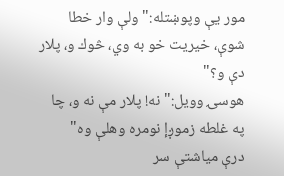مور يې وپوښتله:" ولې وار خطا شوې، خيريت خو به وي، څوك و، پلار دې و؟"
هوسۍ وويل:" نه! پلار مې نه و، چا په غلطه زموږإ نومره وهلې وه"
درې مياشتې سر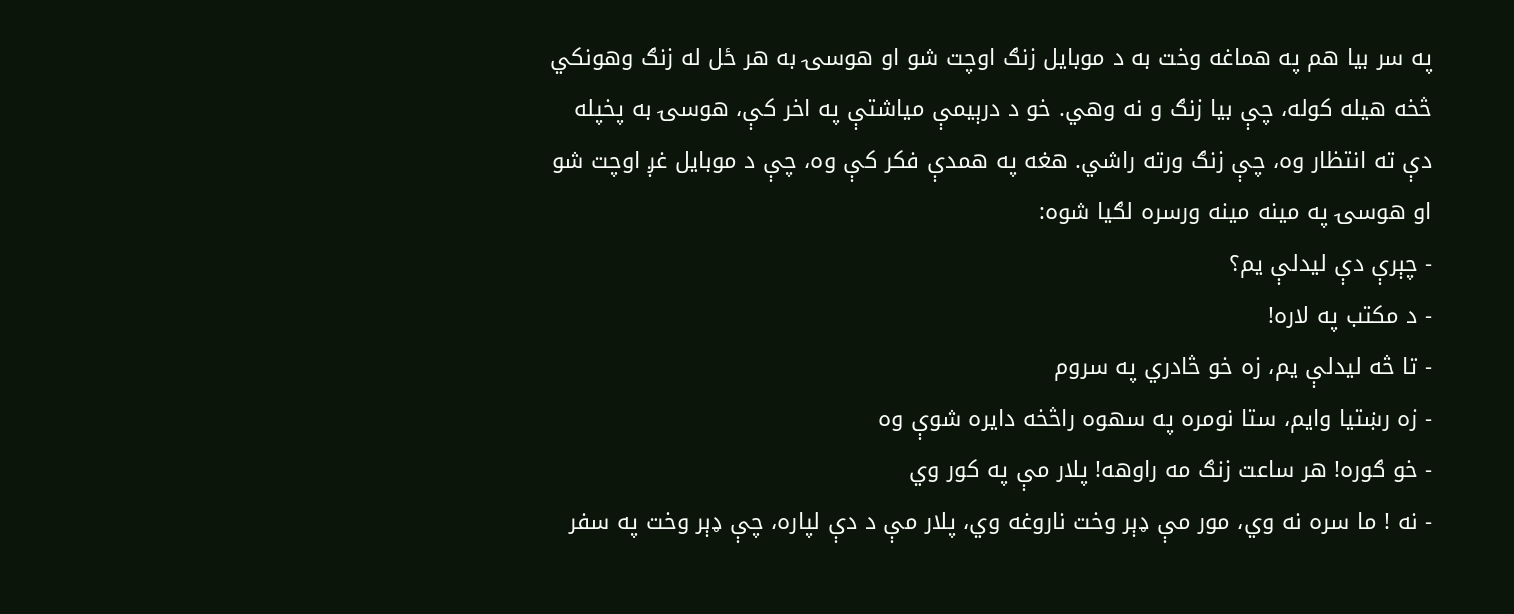په سر بيا هم په هماغه وخت به د موبايل زنګ اوچت شو او هوسۍ به هر ځل له زنګ وهونكي څخه هيله كوله، چې بيا زنګ و نه وهي. خو د درېيمې مياشتې په اخر كې، هوسۍ به پخپله دې ته انتظار وه، چې زنګ ورته راشي. هغه په همدې فكر كې وه، چې د موبايل غږ اوچت شو او هوسۍ په مينه مينه ورسره لګيا شوه:
- چېرې دې ليدلې يم؟
- د مكتب په لاره!
- تا څه ليدلې يم، زه خو څادري په سروم
- زه رښتيا وايم، ستا نومره په سهوه راڅخه دايره شوې وه
- خو ګوره! هر ساعت زنګ مه راوهه! پلار مې په كور وي
- نه ! ما سره نه وي، مور مې ډېر وخت ناروغه وي، پلار مې د دې لپاره، چې ډېر وخت په سفر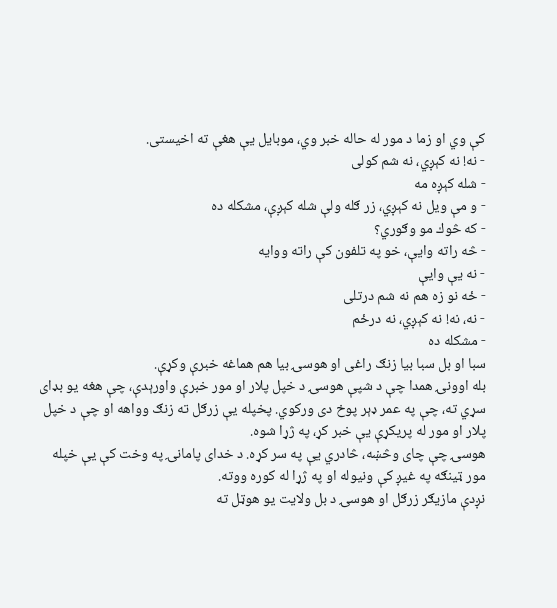كې وي او زما د مور له حاله خبر وي، موبايل يې هغې ته اخيستى.
- نه! نه كېږي، نه شم كولى
- شله كېږه مه
- و مې ويل نه كېږي، زر ګله ولې شله كېږې، مشكله ده
- كه څوك مو وګوري؟
- څه راته وايې، خو په تلفون كې راته ووايه
- نه يې وايې
- ځه نو زه هم نه شم درتلى
- نه، نه! نه كېږي، نه درځم
- مشكله ده
سبا او بل سبا بيا زنګ راغى او هوسۍ بيا هم هماغه خبرې وكړې.
بله اوونۍ همدا چې د شپې هوسۍ د خپل پلار او مور خبرې واورېدې، چې هغه يو بډاى سړي ته، چې په عمر ډېر پوخ دى وركوي. پخپله يې زرګل ته زنګ وواهه او چې د خپل پلار او مور له پريكړې يې خبر كړ، په ژړا شوه.
هوسۍ چې چاى وڅښه، څادري يې په سر كړه. د خداى پامانۍ په وخت كې يې خپله مور ټينګه په غيږ كې ونيوله او په ژړا له كوره ووته.
نږدې مازيګر زرګل او هوسۍ د بل ولايت يو هوټل ته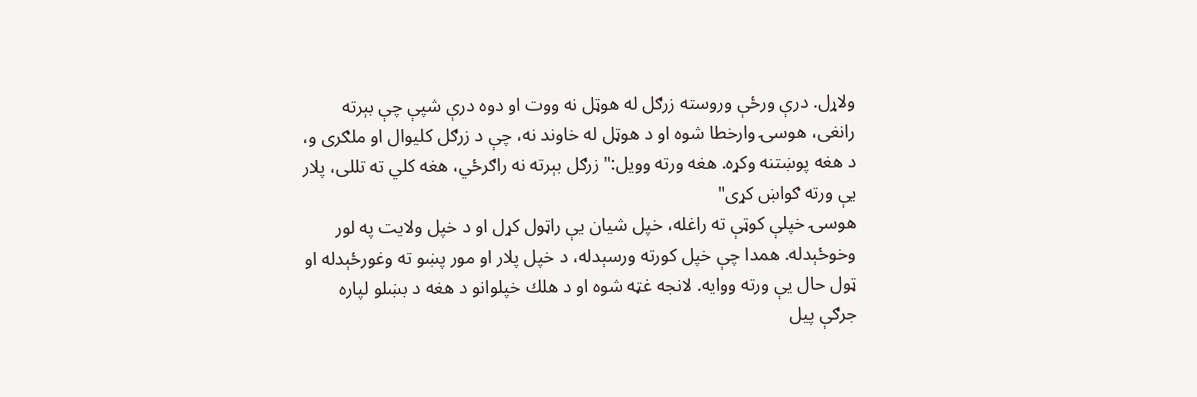ولاړل. درې ورځې وروسته زرګل له هوټل نه ووت او دوه درې شپې چې بېرته رانغى، هوسۍ وارخطا شوه او د هوټل له خاوند نه، چې د زرګل كليوال او ملګرى و، د هغه پوښتنه وكړه. هغه ورته وويل:" زرګل بېرته نه راګرځي، هغه كلي ته تللى، پلار يې ورته ګواښ كړى"
هوسۍ خپلې كوټې ته راغله، خپل شيان يې راټول كړل او د خپل ولايت په لور وخوځېدله. همدا چې خپل كورته ورسېدله، د خپل پلار او مور پښو ته وغورځېدله او ټول حال يې ورته ووايه. لانجه غټه شوه او د هلك خپلوانو د هغه د بښلو لپاره جرګې پيل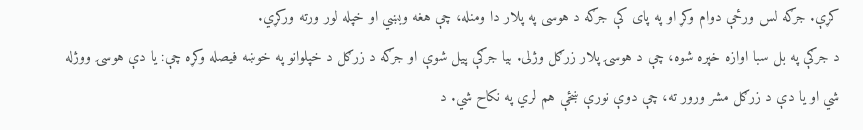كړې. جرګه لس ورځې دوام وكړ او په پاى كې جرګه د هوسى په پلار دا ومنله، چې هغه وبښي او خپله لور ورته وركړي.
د جرګې په بل سبا اوازه خپره شوه، چې د هوسۍ پلار زرګل وژلى. بيا جرګې پيل شوې او جرګه د زرګل د خپلوانو په خوښه فيصله وكړه چې: يا دې هوسۍ ووژله شي او يا دې د زرګل مشر ورور ته، چې دوې نورې ښځې هم لري په نكاح شي. د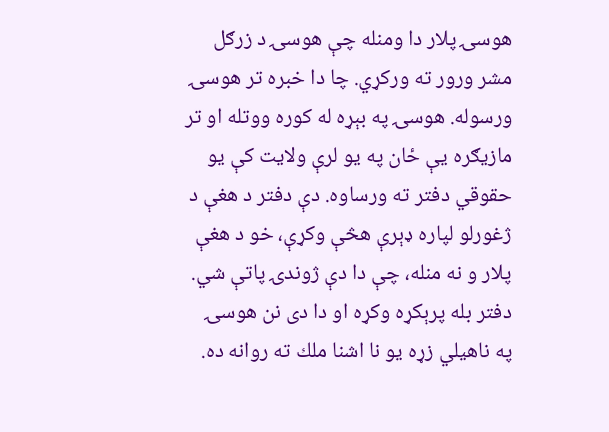هوسۍ پلار دا ومنله چې هوسۍ د زرګل مشر ورور ته وركړي. چا دا خبره تر هوسۍ ورسوله. هوسۍ په بېړه له كوره ووتله او تر مازيګره يې ځان په يو لرې ولايت كې يو حقوقي دفتر ته ورساوه. دې دفتر د هغې د ژغورلو لپاره ډېرې هڅې وكړې، خو د هغې پلار و نه منله، چې دا دې ژوندۍ پاتې شي. دفتر بله پرېكړه وكړه او دا دى نن هوسۍ په ناهيلي زړه يو نا اشنا ملك ته روانه ده.